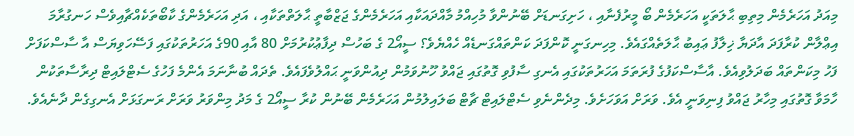މިއަދު އަހަރެމެން މިތިބި ޙާލަތަކީ އަހަރެމެން ބޯ މީރުފެނާއި ، ހަށިގަނޑަށް ބޭނުންވާ މުހިއްމު މާއްދައަކާއި އަހަރެމެންގެ ޖަޒްބާތީ ޙާލަތްތަކާއި ، އަދި އަހަރެމެންގެ ކާބޯތަކެއްޗާއިވެސް ހަނގުރާމަ އިޢްލާން ކުރާފަދަ އާދަޔާ ޚިލާފު ޢައިބު ޙާލަތެއްގައެވެ. މިހިނގަނީ ކޮންފަދަ ކަންތައްގަނޑެއް ހެއްޔެވެ؟ ސީއޯ2 ގެ ބަހުސް ދިފާޢުކުރުމަށް 80 އާއި 90ގެ އަހަރުތަކުގައި ފަސޭހަވިޔަސް އާ ސާސްކަފަށް ފަހު މިކަންތައް ބަދަލުވިއެވެ. އާސާސްކަފުގެ ފުރަތަމަ އަހަރުތަކުގައި އެނގި ސާފުވި ގޮތުގައި ޖައްވު ހޫނުވަމުން ދިއުންވަނީ ޙައްލުވެފައެވެ. ތެދައް ބުނާނަމަ އެންމެ ފަހުގެ ސެޓްލައިޓް ދިރާސާތަކުން ހާމަވާ ގޮތުގައި މިހާރު ޖައްވު ފިނިވަނީ އެވެ. ވަރަށް އަވަހަށެވެ. މިދެންނެވި ސެޓްލައިޓް ޗާޓް ބަލައިލުމުން އަހަރެމެން ބޭނުން ކުރާ ސީއޯ2 ގެ މަދު މިންވަރު ވަރަށް ރަނގަޅަށް އެނގިގެން ދާނެއެވެ.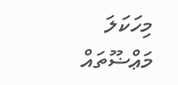މިހަކަލަ މަޢްޟޫތައް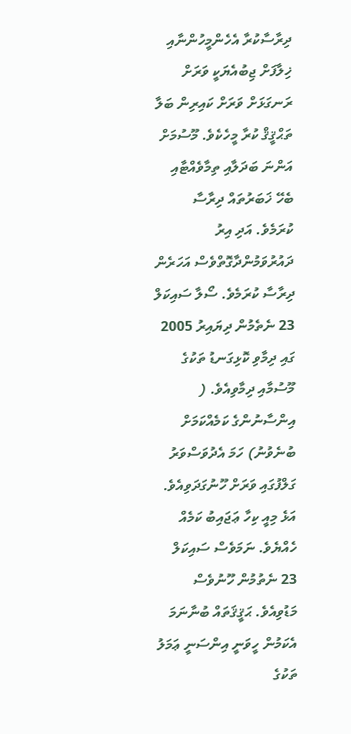ދިރާސާކުރާ އެހެންމީހުންނާއި ޚިލާފަށް ޖިބުއެޔަކީ ވަރަށް ރަނގަޅަށް ވަރަށް ކައިރިން ބަލާ ތަޙްޤީޤް ކުރާ މީހެކެވެ. މޫސުމަށް އަންނަ ބަދަލާއި ތިމާވެއްޓާއި ބެހޭ ޚަބަރުތައް ދިރާސާ ކުރަމެވެ. އަދި އިރު ދައުރުވަމުންދާގޮތްވެސް އަހަރެން ދިރާސާ ކުރަމެވެ. ސޯލާ ސައިކަލް 23 ނެތެމުން ދިޔައިރު 2005 ގައި ދިމާވި ކޮޅިގަނޑު ތަކުގެ މޫސުމާއި ދިމާވިއެވެ. ( އިންސާނުންގެ ކަމެއްކަމަށް ބުނެވުނު) ހަމަ އެދުވަސްވަރު ގަލްފުގައި ވަރަށް ހޫނުގަދަވިއެވެ. އަޅެ މިއީ ކިހާ ޢަޖައިބު ކަމެއް ހެއްޔެވެ. ނަމަވެސް ސައިކަލް 23 ނެތުމުން ހޫނުވެސް މަޑުވިއެވެ. ޙަޤީޤަތައް ބުނާނަމަ އެކަމުން ހީވަނީ އިންސަނީ ޢަމަލު ތަކުގެ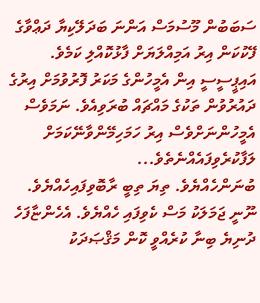ސަބަބުން މޫސުމަސް އަންނަ ބަދަލޭކިޔާ ދަޢްވާގެ ފޭކުކަން އިރު އަމިއްލަޔަށް ފާޅުކޮއްލި ކަމެވެ. އައިޕީސީސީ އިން އެމީހުންގެ މަކަރު ފޮރުވުމަށް އިރުގެ ދައުރުވުން ތަކުގެ މައްޗައް ބުރަވިއެވެ. ނަމަވެސް އެމީހުންނަށްވެސް އިރު ހަމަހިމޭންވާނޭކަމަށް ލަފާކުރެވިފައެއްނެތެވެ...
ބުނަންހެއްޔެވެ. ތިޔަ ތިބީ ރާބޮވިފައިހެއްޔެވެ. ނޫނީ ޖަމަލަކު މަސް ކެވިފައި ހެއްޔެވެ. އެހެންޏާފަހެ ދުނިޔެ ބިނާ ކުރެއްވީ ކޮން މަޤްޞަދަކު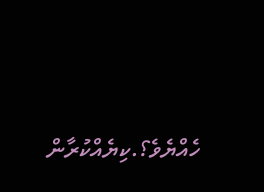ހެއްޔެވެ؟.ކިޔެއްކުރާން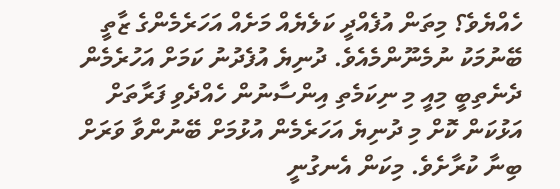ހެއްޔެވެ؟ މިތަން އުފެއްދީ ކަލެޔެއް މަށެއް އަހަރެމެންގެ ޒާތީ ބޭނުމަކު ނުމެނޫންމެއެވެ. ދުނިޔެ އުފެދުނު ކަމަށް އަހުރެމެން ދެނެތިބީ މިއީ މި ނިކަމެތި އިންސާނުން ހެއްދެވި ފަރާތަށް އަޅުކަން ކޮށް މި ދުނިޔެ އަހަރެމެން އުޅުމަށް ބޭނުންވާ ވަރަށް ބިނާ ކުރާށެވެ. މިކަން އެނގުނީ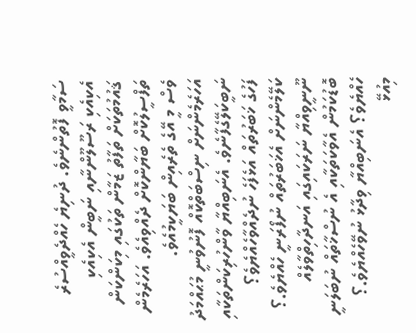ސަމާވީ ފޮތުންނެވެ. ދުނިޔެ ހެއްދެވީއްސުރެ އެކިއެކި ރަސޫލޫންނާއި ނަބީން އެކިއެކި ޤައުމުތަކަށް ތަފާތު ޒަމާން ތަކުގައި މިކަންކަން ތަފްސީލުކޮށް ބަޔާންކޮށް ދެއްވިއެވެ. އަހަރެމެން ވެސް މީ އޭގެ ތެރެއިން ބަޔަކީމުއެވެ. އަހަރެމެންނަށް ނިސްބަތްކޮއް ފޮނުވުނީ މުޙައްމަދު ނަބީކަލޭގެފާނެވެ. އެނަބިއްޔާ ވާންހުރިކަންތަކާއި ފަހުގެ ޚަބަރުތައް އަޅެފަހެ ނުދެއްވާހެއްޔެވެ؟ ކަލޭމެންނަށް އެޚަބަރުތައް ނުފޯރަނީ ހެއްޔެވެ.؟ ނޫނީވިއްޔާ ނަރަކައިގައި އަނދާހިތްވާލެއް ބޮޑުކަމުން އެވާކަތަކާއި އެ ނުސްޚާތައް ނުބަލަނީ ހެއްޔެވެ؟ އެނަބިއްޔާ ވިދާޅު ނުވޭހެއްޔެވެ.؟
މިއުޅޭ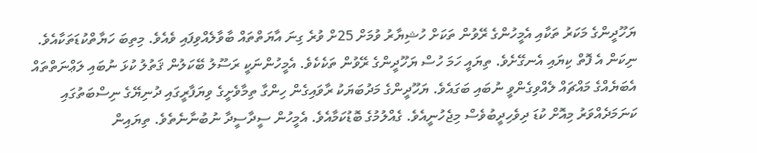ޔަހޫދީންގެ މަކަރު ތަކާއި އެމީހުންގެ ރޭވުން ތަކަށް ހުޝިޔާރު ވުމަށް 25ށް ވުރެ ގިނަ އާޔަތްތައް ބާވާލެއްވިފައި ވެއެވެ. މިތިބަ ހަޔާތްކުޑަތަކާއެވެ. ނިކަން އެ ފޮތް ކިޔައި އެނގޭށެވެ. ތިޔައީ ހަމަ ހުސް ޔަހޫދީންގެ ރޭވުން ތަކެކެވެ. އެމީހުންނަކީ ރަސޫލު ބޭކަލުން ޤަތުލު ކުޅަ ނުބައި ލަޢްނަތްތައް އެބަޔެއްގެ މައްޗައް ލެއްވިގެންވީ ނުބައި ބަގައެވެ. ޔަހޫދީންގެ މަދުބަޔަކު ރާވައިގެން ހިންގާ ތިމާވެށީގެ ވިޔަފާރީގައި ދުނިޔޭގެ ނިސްބަތުގައި ކަނަމަދެއްވަރު މިއޮށް ކުޑަ ދިވެހިދީބުވެސް މިޖެހުނީއެވެ. ގެއްލުމުގެ ބޮޑުކަމާއެވެ. އެމީހުން ސީދާސީދާ ނުބުނާނެތެވެ. ތިޔައިން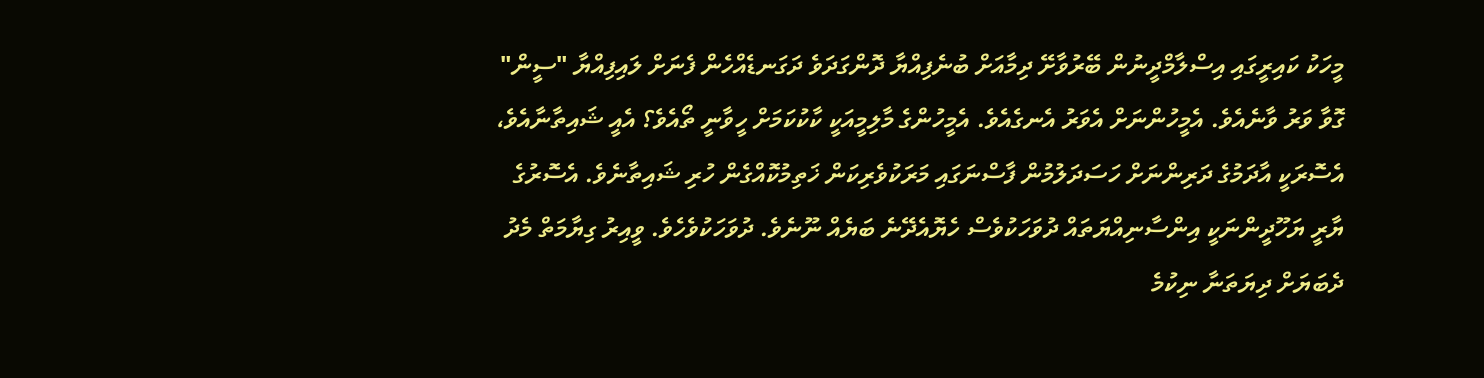މީހަކު ކައިރީގައި އިސްލާމްދީނުން ބޭރުވާށޭ ދިމާއަށް ބުނެފިއްޔާ ދޮންގަދަވެ ދަގަނޑެއްހެން ފެނަށް ލައިފިއްޔާ "ސީން" ގޮވާ ވަރު ވާނެއެވެ. އެމީހުންނަށް އެވަރު އެނގެއެވެ. އެމީހުންގެ މާލިމީއަކީ ކާކުކަމަށް ހީވާނީ ތޯއެވެ؟ އެއީ ޝައިތާނާއެވެ، އެސޮރަކީ އާދަމުގެ ދަރިންނަށް ހަސަދަލުމުން ފާސްނަގައި މަރަކުވެރިކަން ޚަތިމުކޮއްގެން ހުރި ޝައިތާނެވެ. އެސޮރުގެ ޔާރީ ޔަހޫދީންނަކީ އިންސާނިއްޔަތައް ދުވަހަކުވެސް ހެޔޮއެދޭނެ ބަޔެއް ނޫނެވެ. ދުވަހަކުވެހެވެ. ވީއިރު ގިޔާމަތް މެދު ދެބަޔަށް ދިޔަތަނާ ނިކުމެ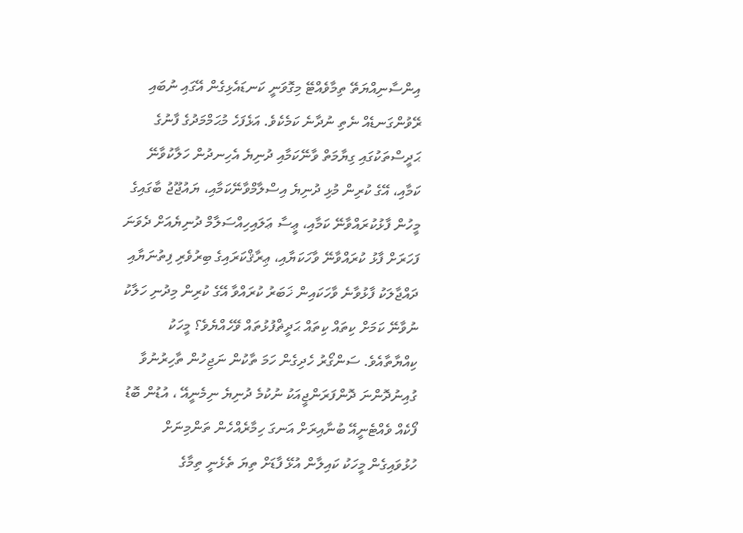އިންސާނިއްޔަތޭ ތިމާވެއްޓޭ މިގޮވަނީ ކަނޑައެޅިގެން އޭގައި ނުބައި ރޭވުންގަނޑެއް ނެތި ނުދާނެ ކަމެކެވެ. އަޅެފަހެ މުޙަމްމަދުގެ ފާނުގެ ޙަދީސްތަކުގައި ގިޔާމަތް ވާނޭކަމާއި ދުނިޔެ އެހިނދުން ހަލާކުވާނޭ ކަމާއި، އޭގެ ކުރިން މުޅި ދުނިޔެ އިސްލާމްވާނޭކަމާއި، ޔައުޖޫޖު ބާގައިގެ މީހުން ފާޅުކުރައްވާނޭ ކަމާއި، ޢީސާ ޢަލައިހިއްސަލާމް ދުނިޔެއަށް ދެވަނަ ފަހަރަށް ފާޅު ކުރައްވާނޭ ވާހަކަޔާއި، ޢިރާޤްކަރައިގެ ބިރުވެރި ފިތުނަޔާއި ދައްޖާލަކު ފާޅުވާނެ ވާހަކައިން ޚަބަރު ކުރައްވާ އޭގެ ކުރިން މިދުނި ހަލާކު ނުވާނޭ ކަމަށް ކިތައް ކިތައް ޙަދީޡްފުޅުތައް ވޭހެއްޔެވެ؟ މީހަކު ކިއްޔާތާއެވެ. ސަންގޯރު ހެދިގެން ހަމަ ތާކުން ނަޖިހުން ތާހިރުނުވާ ގުއިނުދޮންނަ ދޮންފަރަންޖީއަކު ނުކުމެ ދުނިޔެ ނިމެނީއޭ ، އުޑުން ބޮޑު ފޯކެއް ވެއްޓެނީއޭ ބުނާއިރަށް އަނގަ ހިމާރެއްހެން ތަންމިނަށް ހުޅުވައިގެން މީހަކު ކައިލާން އުޅޭ ފާޑަށް ތިޔަ ތެޅެނީ ތިމާގެ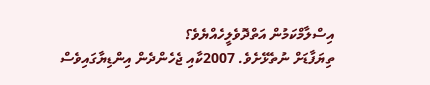އިސްލާމްކަމުން އަތްދޮވެލީހެއްޔެވެ؟
ތިޔަފާޑަށް ނުތެޅޭށެވެ. 2007ކާއި ޖެހެންދެން އިންޑިޔާގައިވެސް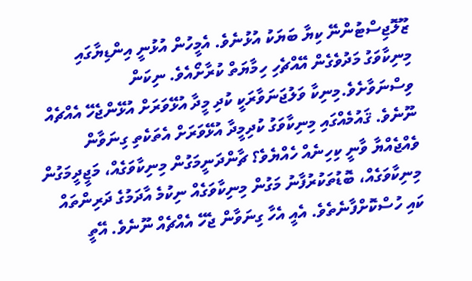ޒޫލޮޖިސްޓުންނޭ ކިޔާ ބަޔަކު އުޅުނެވެ. އެމީހުން އުޅުނީ އިންޑިޔާގައި މިނިކާވަގު މަދުވެގެން އޭއްޗެހި ހިމާޔަތް ކުރާށޯއެވެ. ނިކަން ވިސްނަވާށެވެ.މިނިކާ ވަލުޖަނަވާރަކީ ކުދި މީދާ އުޅޭވަރަށް އުޅޭންޖެހޭ އެއްޗެއް ނޫނެވެ. ޤައުމެއްގައި މިނިކާވަގު ކުދިމީދާ އުޅޭވަރަށް އެތަކެތި ގިނަވާން ވެއްޖެއްޔާ ވާނީ ކިހިނެއް ހެއްޔެވެ؟ ޗާންދަނީމަގުން މިނިކާވަގެއް، މަޖީދީމަގުން މިނިކާވަގެއް، ބޮޑުތަކުރުފާނު މަގުން މިނިކާވަގެއް ނިކުމެ އާދަމުގެ ދަރިންތައް ކައި ހުސްކޮށްފާނެތެވެ. އެއީ އެހާ ގިނަވާން ޖެހޭ އެއްޗެއް ނޫނެވެ. އޭތީ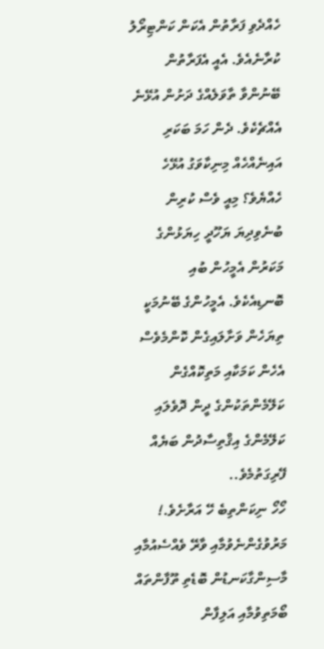ހެއްދެވި ފަރާތުން އެކަން ކަންޓިރޯލު ކުރާނެއެވެ. އެއީ އެފަރާތުން ބޭނުންވާ ތާވަލެއްގެ ދަށުން އުޅޭނެ އެއްޗެކެވެ. ދެން ހަމަ ބަކަރި އައިނެއްހެއް މިނިކާވަގު އުޅޭހެ ހެއްޔެވެ؟ މިއީ ވެސް ކުރިން ބުނެވިދިޔަ ޔަހޫދީ ހިޔަޅުންގެ މަކަރުން އެމީހުން ބުއި ބޮނޑިއެކެވެ. އެމީހުންގެ ބޭނުމަކީ ތިޔަހެން ވަށާލައިގެން ކޮންމެވެސް އެހެން ކަމަކާއި މަތިކޮއްގެން ކަލޭމެންތަކުންގެ ދީން ދޮވެލައި ކަލޭމެންގެ އިޤްތިސާދުން ބަޔެއް ފޭރިގަތުމެވެ..
ހޯހޯ ނިކަންތިބެ ހޭ އަރާށެވެ.! މަރުވުގެންނެވުމާއި ވާރޭ ވެއްސެއުމާއި މާސިންގާކަނޑުން ބޮޑެތި ތޫފާންތައް ބޯމަތިވުމާއި އަލިފާން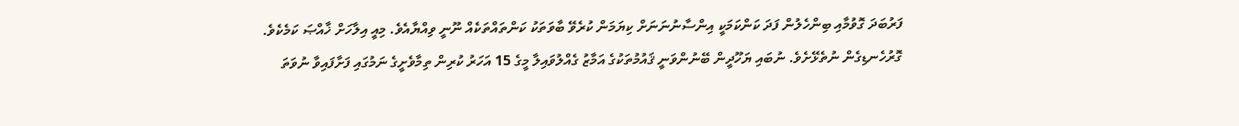ފަރުބަދަ ގޮވުމާއި ބިންހެލުން ފަދަ ކަންކަމަކީ އިންސާނުނަނަށް ކިޔަމަން ކުރެވޭ ބާވަތަކު ކަންތައްތަކެއް ނޫނީ ވިއްޔާއެވެ. މިއީ އިލާހަށް ޚާއްޞަ ކަމެކެވެ. ގޮރުހެނޑިގެން ނުތެޅޭށެވެ. ނުބައި ޔަހޫދީން ބޭނުންވަނީ ޤައުމުތަކުގެ އަމާޒު ގެއްލުވައިލާ މީގެ 15 އަހަރު ކުރިން ތިމާވެށީގެ ނަމުގައި ފަށާފައިވާ ނުވަތަ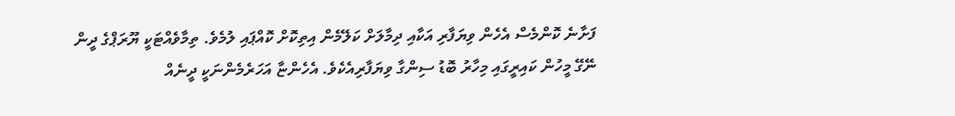ފަށާނެ ކޮންމެސް އެހެން ވިޔަފާރި އަކާއި ދިމާލަށް ކަލޭމެން އިތިކޮށް ކޮއްޕައި ލުމެވެ. ތިމާވެއްޓަކީ ޔޫރަޕްގެ ދީން ނޭގޭ މީހުން ކައިރީގައި މިހާރު ބޮޑު ސިންގާ ވިޔަފާރިއެކެވެ. އެހެންޏާ އަހަރެމެންނަކީ ދީނެއް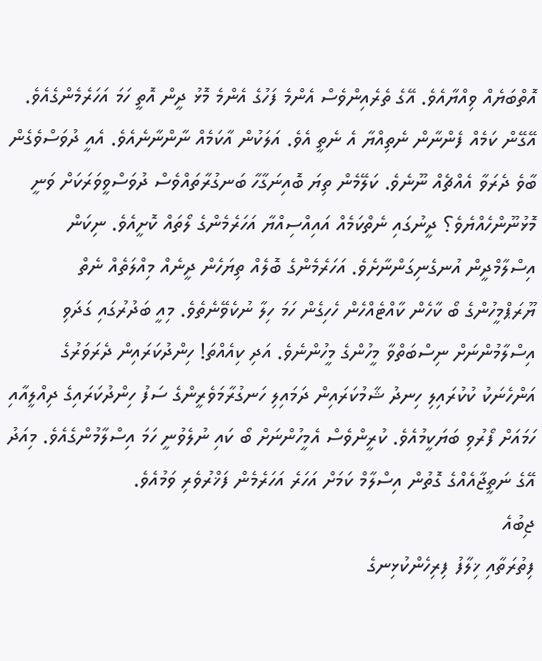އޮތްބަޔެއް ވިއްޔާއެވެ. އޭގެ ތެރެއިންވެސް އެންމެ ފަހުގެ އެންމެ މޮޅު ދީން އޮތީ ހަމަ އަހަރެމެންގެއެވެ. އޭގޭން ކަމެއް ފެންނާން ނެތިއްޔާ އެ ނެތީ އެވެ. އަލަކުން އާކަމެއް ނާންނާނެއެވެ. އެއީ ދުވަސްވެގެން ބާވެ ދެރަވާ އެއްޗެއް ނޫނެވެ. ކަލޭމެން ތިޔަ ބޮއިނަގާހާ ބަނގުރާތައްވެސް ދުވަސްވީވަރަކަށް ވަނީ މޮޅުނޫންހެއްޔެވެ؟ ދީނުގައި ނެތްކަމެއް އައިއްސިއްޔާ އަހަރެމެންގެ ލޯތައް ކޮށީއެވެ. ނިކަން އިސްލާމްދީން އުނގެނިގަންނާށެވެ. އަހަރެމެންގެ ބޮލެއް ތިޔަހެން ދީނެއް މިއްލަތެއް ނެތް ޔޫރަޕްމީހުންގެ ބޯ ކާހެން ކާއްޓެއްހެން ހެހިގެން ހަމަ ހިލާ ނުކެވޭނެތެވެ. މިއީ ބަދުރުގައި ގަދަވި އިސްލާމުންނަށް ނިސްބަތްވާ މީހުންގެ މީހުންނެވެ. އަދި ކިއެއްތަ! ހިންދުކަރައިން ދެރަވަރުގެ އަންހެނަކު ކުކުރައިލި ހިނދު ޝާމުކަރައިން ދަމައިލި ހަނގުރާމަވެރީންގެ ސަފު ހިންދުކަރައިގެ ދިއްލީއާއި ހަމައަށް ފޯރުވި ބަޔަކީމުއެވެ. ކުރީންވެސް އެމީހުންނަށް ބޯ ކައި ނުލެވުނީ ހަމަ އިސްލާމުންގެއެވެ. މިއަދު އޭގެ ނަތީޖާއެއްގެ ގޮތުން އިސްލާމް ކަމަށް އަހަރެ އަހަރެމެން ފަޚްރުވެރި ވަމުއެވެ.
ޖިބުއެ
ފިތުރަތާއި ޚިލާފު ފިރިހެންކުޅިނގެ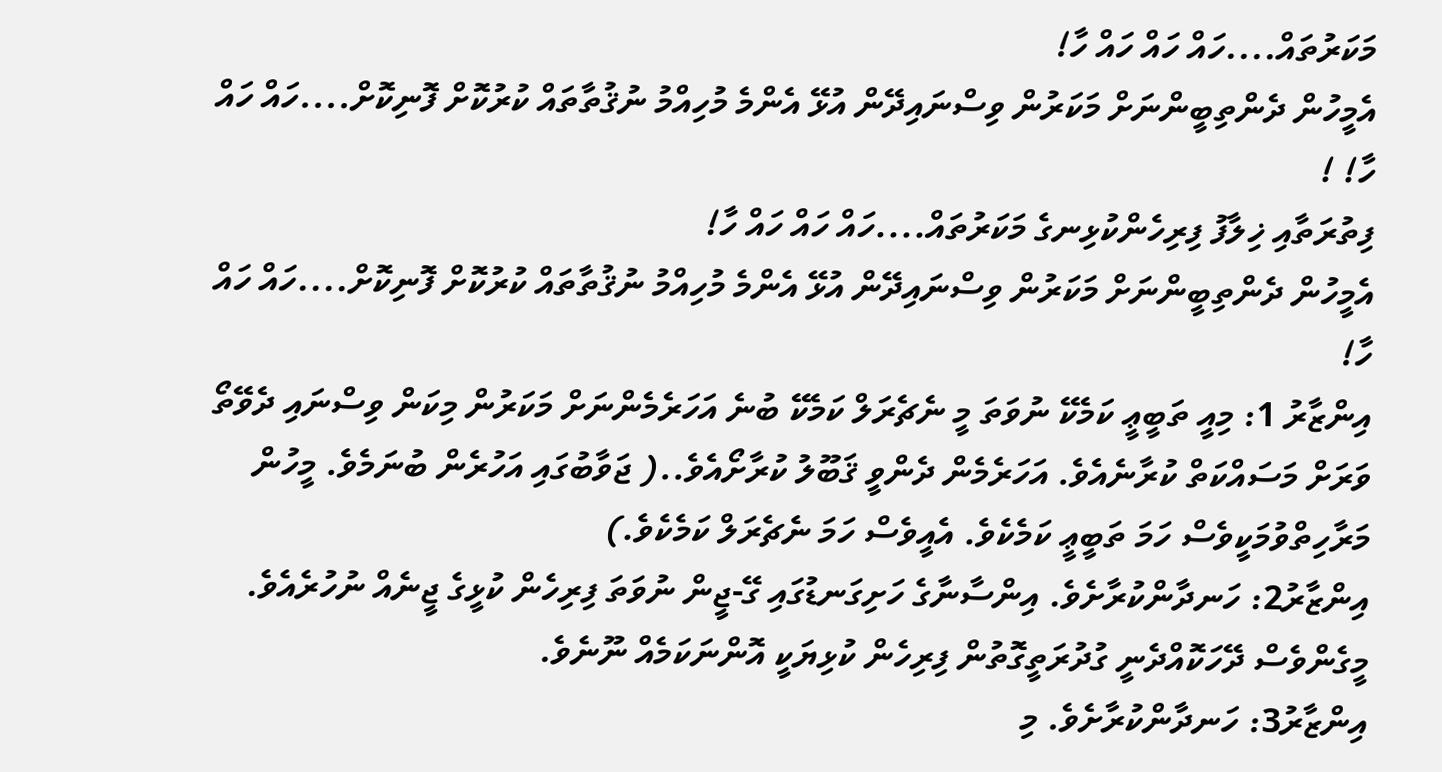މަކަރުތައް....ހައް ހައް ހައް ހާ!
އެމީހުން ދެންތިބީންނަށް މަކަރުން ވިސްނައިދޭން އުޅޭ އެންމެ މުހިއްމު ނުޤުތާތައް ކުރުކޮށް ފޮނިކޮށް....ހައް ހައް ހާ! !
ފިތުރަތާއި ޚިލާފު ފިރިހެންކުޅިނގެ މަކަރުތައް....ހައް ހައް ހައް ހާ!
އެމީހުން ދެންތިބީންނަށް މަކަރުން ވިސްނައިދޭން އުޅޭ އެންމެ މުހިއްމު ނުޤުތާތައް ކުރުކޮށް ފޮނިކޮށް....ހައް ހައް ހާ!
އިންޒާރު 1: މިއީ ތަބީޢީ ކަމެކޭ ނުވަތަ މީ ނެޗެރަލް ކަމެކޭ ބުނެ އަހަރެމެންނަށް މަކަރުން މިކަން ވިސްނައި ދެވޭތޯ ވަރަށް މަސައްކަތް ކުރާނެއެވެ. އަހަރެމެން ދެންވީ ޤަބޫލު ކުރާށޯއެވެ..( ޖަވާބުގައި އަހުރެން ބުނަމެވެ. މީހުން މަރާހިތްވުމަކީވެސް ހަމަ ތަބީޢީ ކަމެކެވެ. އެއީވެސް ހަމަ ނެޗެރަލް ކަމެކެވެ.)
އިންޒާރު2: ހަނދާންކުރާށެވެ. އިންސާނާގެ ހަށިގަނޑުގައި ގޭ-ޖީން ނުވަތަ ފިރިހެން ކުޅީގެ ޖީނެއް ނުހުރެއެވެ. މީގެންވެސް ދޭހަކޮއްދެނީ ގުދުރަތީގޮތުން ފިރިހެން ކުޅިޔަކީ އޮންނަކަމެއް ނޫނެވެ.
އިންޒާރު3: ހަނދާންކުރާށެވެ. މި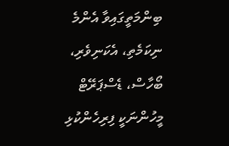ބިންމަތީގައިވާ އެންމެ ނިކަމެތި، އެކަނިވެރި، ބޯހާސް، ޑެސްޕަރޭޓް މީހުންނަކީ ފިރިހެންކުޅި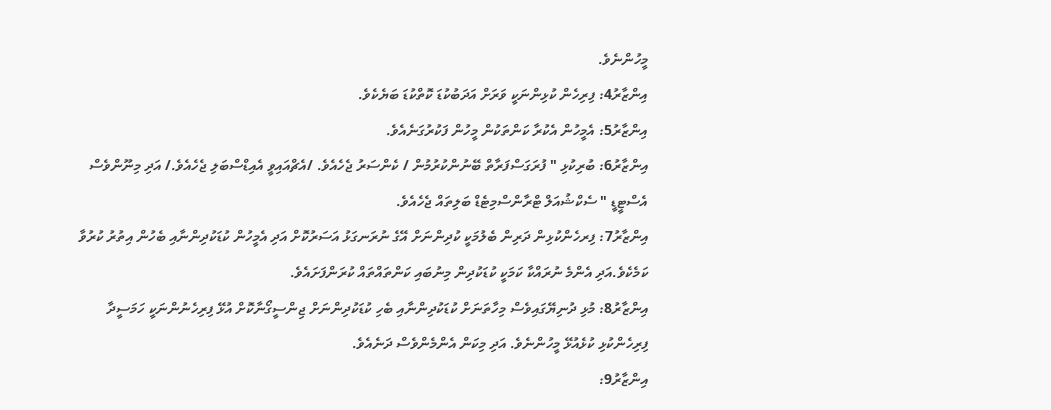މީހުންނެވެ.
އިންޒާރު4: ފިރިހެން ކުޅިންނަކީ ވަރަށް އަދަބުކުޑަ ކޮތްކުޑަ ބަޔެކެވެ.
އިންޒާރު5: އެމީހުން އެކުރާ ކަންތަކުން މީހުން ފަކުރުގަނެއެވެ.
އިންޒާރު6: ބުރިކުޅި " ފުރަގަސްފަރާތް ބޭނުންކުރުމުން / ކެންސަރު ޖެހެއެވެ. /އެޗްއައިވީ އެއިޑްސްބަލި ޖެހެއެވެ./ އަދި މިނޫންވެސް އެސްޓީޑީ " ސެކްޝުއަލް ޓްރާންސްމިޓެޑް ބަލިތައް ޖެހެއެވެ.
އިންޒާރު7: ފިރހެންކުޅިން ދަރިން ބެލުމަކީ ކުދިންނަށް އޭގެ ނުރަނގަޅު އަސަރުކޮށް އަދި އެމީހުން ކުޑަކުދިންނާއި ބެހުން އިތުރު ކުރުވާ ކަމެކެވެ.އަދި އެންމެ ނުރައްކާ ކަމަކީ ކުޑަކުދިން މިނުބައި ކަންތައްތައް ކުރަންފަށައެވެ.
އިންޒާރު8: މުޅި ދުނިޔޭގައިވެސް މިހާތަނަށް ކުޑަކުދިންނާއި ބެހި ކުޑަކުދިންނަށް ޖިންސީގޯނާކޮށް އުޅޭ ފިރިހެނުންނަކީ ހަމަސީދާ ފިރިހެންކުޅި ކުޅެއުޅޭ މީހުންނެވެ. އަދި މިކަން އެންމެންވެސް ދަނެއެވެ.
އިންޒާރު9: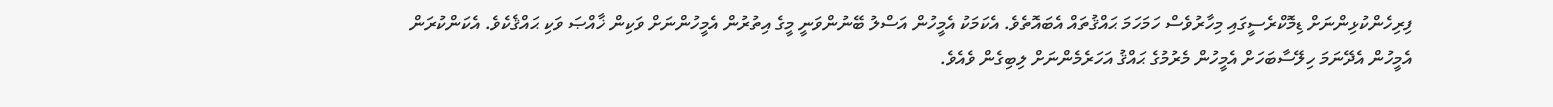ފިރިހެންކުޅިންނަށް ޑިމޮކްރެސީގައި މިހާރުވެސް ހަމަހަމަ ޙައްޤުތައް އެބައޮތެވެ. އެކަމަކު އެމީހުން އަސްލު ބޭނުންވަނީ މީގެ އިތުރުން އެމީހުންނަށް ވަކިން ޚާއްޞަ ވަކި ޙައްޤެކެވެ. އެކަންކުރަން އެމީހުން އެދޭނަމަ ހިލޭސާބަހަށް އެމީހުން މެރުމުގެ ޙައްޤު އަހަރެމެންނަށް ލިބިގެން ވެއެވެ.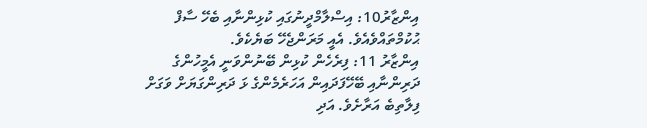އިންޒާރު10: އިސްލާމްދީނުގައި ކުޅިންނާއި ބެހޭ ސާފް ޙުކުމްތައްވެއެވެ. އެއީ މަރަންޖެހޭ ބަޔެކެވެ.
އިންޒާރު 11: ފިރެހެން ކުޅިން ބޭނުންވަނީ އެމީހުންގެ ދަރިންނާއި ބޭހޭފަދައިން އަހަރެމެންގެ ޅަ ދަރިންގަޔަށް ވަގަށް ފިލާތިބެ އަރާށެވެ. އަދި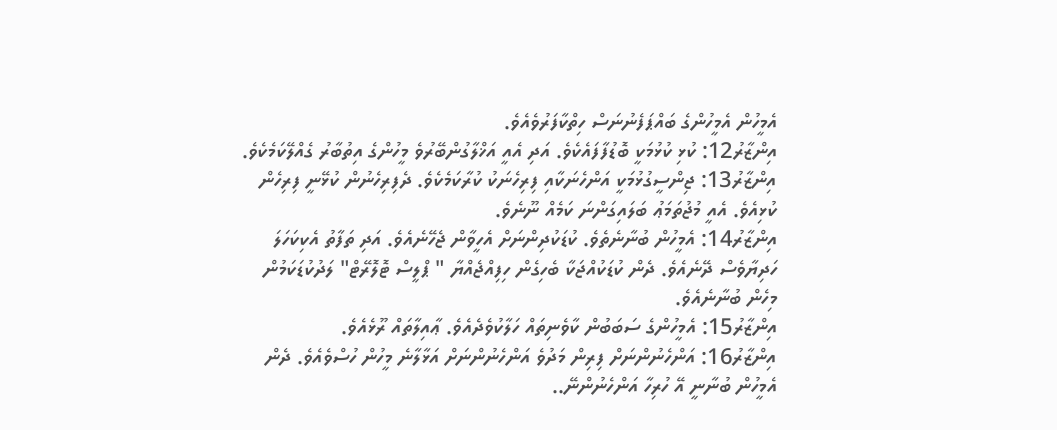އެމީހުން އެމީހުންގެ ބައްޕަފެނުނަސް ހިތްކާފަރުވެއެވެ.
އިންޒާރު12: ކުޅި ކުޅުމަކީ ބޮޑުފާފައެކެވެ. އަދި އެއީ އަޚްލާގުންބޭރުވެ މީހުންގެ އިތުބާރު ގެއްލޭކަމެކެވެ.
އިންޒާރު13: ޖިންސީގުޅުމަކީ އަންހެނަކާއި ފިރިހެނަކު ކުރާކަމެކެވެ. ދެފިރިހެނުން ކުޅޭނީ ފިރިހެން ކުޅިއެވެ. އެއީ މުޖުތަމަޢު ބަލައިގަންނަ ކަމެއް ނޫނެވެ.
އިންޒާރު14: އެމީހުން ބުނާނެތެވެ. ކުޑަކުދިންނަށް އެހީވާން ޖެހޭނެއެވެ. އަދި ތަފާތު އެކިކަހަލަ ހަދިޔާވެސް ދޭނެއެވެ. ދެން ކުޑަކުއްޖަކާ ބެހިގެން ހިފިއްޖެއްޔާ " ޕްލީސް ޓޮލޮރޭޓް" ލަދުކުޑަކަމުން މިހެން ބުނާނެއެވެ.
އިންޒާރު15: އެމީހުންގެ ސަބަބުން ކާވެނިތައް ހަލާކުވެދެއެވެ. ޢާއިލާތައް ރޫޅެއެވެ.
އިންޒާރު16: އަންހެނުންނަށް ފިރިން މަދުވެ އަންހެނުންނަށް އަޅާލާނެ މީހުން ހުސްވެއެވެ. ދެން އެމީހުން ބުނާނީ އޭ ހުރިހާ އަންހެނުންނޭ..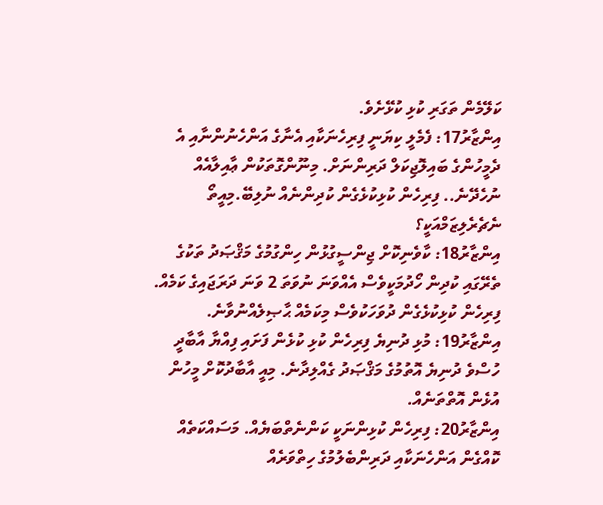ކަލޭމެން ތަގަރި ކުޅި ކުޅޭށެވެ.
އިންޒާރު17: ފެމެލީ ކިޔަނީ ފިރިހެނަކާއި އެނާގެ އަންހެނުންނާއި އެ ދެމީހުންގެ ބައިލޮޖިކަލް ދަރިންނަށް. މިނޫންގޮތަކުން ޢާއިލާއެއް ނުހެދޭނެ.. ފިރިހެން ކުޅިކުޅެގެން ކުދިންނެއް ނުލިބޭ.މިއީތޯ ނެޗެރެލިޒަމްއަކީ؟
އިންޒާރު18: ކާވެނިކޮށް ޖިންސީގުޅުން ހިންގުމުގެ މަޤްޞަދު ތަކުގެ ތެރޭގައި ކުދިން ހޯދުމަކީވެސް އެއްވަނަ ނުވަތަ 2 ވަނަ ދަރަޖައިގެ ކަމެއް. ފިރިހެން ކުޅިކުޅެގެން ދުވަހަކުވެސް މިކަމެއް ޙާޞިލެއްނުވާނެ.
އިންޒާރު19: މުޅި ދުނިޔެ ފިރިހެން ކުޅި ކުޅެން ފަށައި ފިއްޔާ އާބާދީ ހުސްވެ ދުނިޔެ އޮތުމުގެ މަޤްޞަދު ގެއްލިދާނެ. މިއީ އާބާދުކޮށް މީހުން އުޅެން އޮތްތަނެއް.
އިންޒާރު20: ފިރިހެން ކުޅިންނަކީ ކަންނެތްބަޔެއް. މަސައްކަތެއް ކޮއްގެން އަންހެނަކާއި ދަރިންބެލުމުގެ ހިތްވަރެއް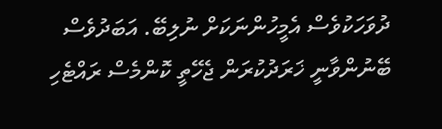ދުވަހަކުވެސް އެމީހުންނަކަށް ނުލިބޭ. އަބަދުވެސް ބޭނުންވާނީ ޚަރަދުކުރަން ޖެހޭތީ ކޮންމެސް ރައްޓެހި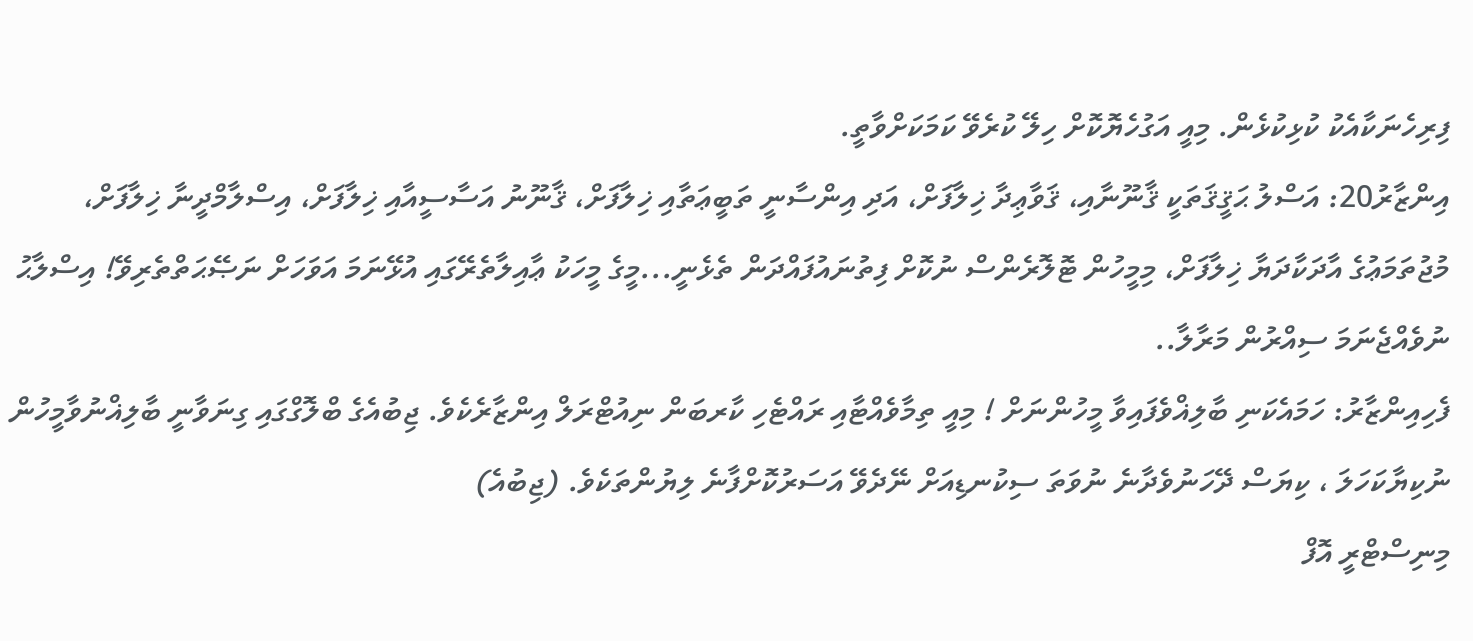ފިރިހެނަކާއެކު ކުޅިކުޅެން. މިއީ އަގުހެޔޮކޮށް ހިލޭ ކުރެވޭ ކަމަކަށްވާތީ.
އިންޒާރު20: އަސްލު ޙަޤީޤަތަކީ ޤާނޫނާއި، ޤަވާޢިދާ ޚިލާފަށް، އަދި އިންސާނީ ތަބީޢަތާއި ޚިލާފަށް، ޤާނޫނު އަސާސީއާއި ޚިލާފަށް، އިސްލާމްދީނާ ޚިލާފަށް، މުޖުތަމަޢުގެ އާދަކާދަޔާ ޚިލާފަށް، މިމީހުން ޓޮލޮރެންސް ނުކޮށް ފިތުނައުފައްދަން ތެޅެނީ...މީގެ މީހަކު ޢާއިލާތެރޭގައި އުޅޭނަމަ އަވަހަށް ނަޞޭޙަތްތެރިވޭ! އިސްލާޙު ނުވެއްޖެނަމަ ސިއްރުން މަރާލާ..
ފެހިއިންޒާރު: ހަމައެކަނި ބާލިޣްވެފައިވާ މީހުންނަށް ! މިއީ ތިމާވެއްޓާއި ރައްޓެހި ކާރބަން ނިއުޓްރަލް އިންޒާރެކެވެ. ޖިބުއެގެ ބްލޮގްގައި ގިނަވާނީ ބާލިޣްނުވާމީހުން ނުކިޔާކަހަލަ ، ކިޔަސް ދޭހަނުވެދާނެ ނުވަތަ ސިކުނޑިއަށް ނޭދެވޭ އަސަރުކޮށްފާނެ ލިޔުންތަކެވެ. (ޖިބުއެ)
މިނިސްޓްރީ އޮފް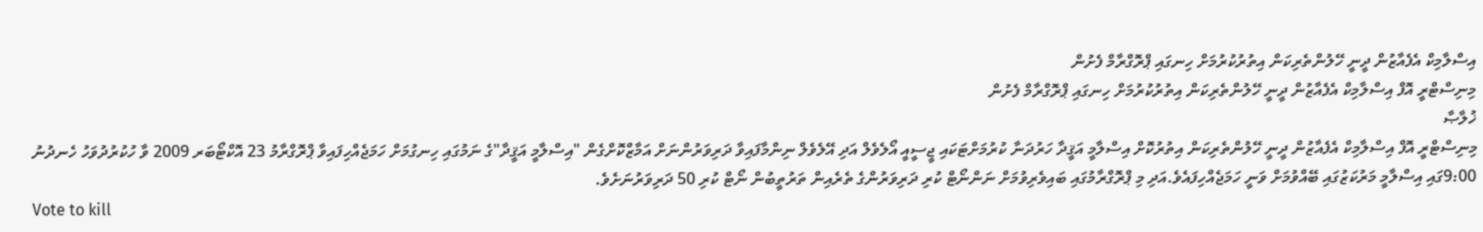އިސްލާމިކް އެފެއާޒުން ދީނީ ހޭލުންތެރިކަން އިތުރުކުރުމަށް ހިނގައި ޕްރޮގްރާމް ފެށުން
މިނިސްޓްރީ އޮފް އިސްލާމިކް އެފެއާޒުން ދީނީ ހޭލުންތެރިކަން އިތުރުކުރުމަށް ހިނގައި ޕްރޮގްރާމް ފެށުން
ޚުލާޞާ
މިނިސްޓްރީ އޮފް އިސްލާމިކް އެފެއާޒުން ދީނީ ހޭލުންތެރިކަން އިތުރުކޮށް އިސްލާމީ އަޤީދާ ހަރުދަނާ ކުރުމަށްޓަކައި ޖީސީއީ އޯލެވެލް އަދި އޭލެވެލް ނިންމާފައިވާ ދަރިވަރުންނަށް އަމާޒްކޮށްގެން "އިސްލާމީ އަޤީދާ"ގެ ނަމުގައި ހިނގުމަށް ހަމަޖެއްހިފައިވާ ޕްރޮގްރާމު 23 އޮކްޓޯބަރ 2009 ވާ ހުކުރުދުވަހު ހެނދުނު 9:00ގައި އިސްލާމީ މަރުކަޒުގައި ބޭއްވުމަށް ވަނީ ހަމަޖެއްހިފައެވެ.އަދި މި ޕްރޮގްރާމުގައި ބައިވެރިވުމަށް ނަންނޯޓް ކުރި ދަރިވަރުންގެ ތެރެއިން ތަރުތީބުން ނޯޓް ކުރި 50 ދަރިވަރުނަށެވެ.
Vote to kill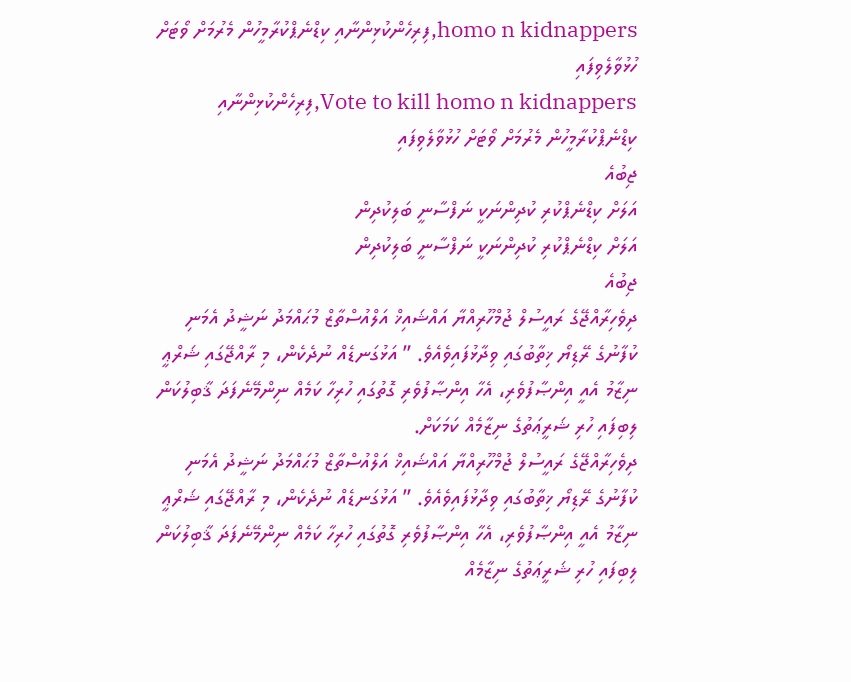homo n kidnappers,ފިރިހެންކުޅިންނާއި ކިޑްނެޕްކުރާމީހުން މެރުމަށް ވޯޓަށް ހުޅުވާލެވިފައި
Vote to kill homo n kidnappers,ފިރިހެންކުޅިންނާއި ކިޑްނެޕްކުރާމީހުން މެރުމަށް ވޯޓަށް ހުޅުވާލެވިފައި
ޖިބުއެ
އަލަށް ކިޑްނެޕްކުރި ކުދިންނަކީ ނަފްސާނީ ބަލިކުދިން
އަލަށް ކިޑްނެޕްކުރި ކުދިންނަކީ ނަފްސާނީ ބަލިކުދިން
ޖިބުއެ
ދިވެހިރާއްޖޭގެ ރައީސުލް ޖުމްހޫރިއްޔާ އައްޝައިޚް އަލްއުސްތާޒް މުޙައްމަދު ނަޝީދު އެމަނި ކުފާނުގެ ރޭޑިޔޯ ޚިތާބުގައި ވިދާޅުފައިވެއެވެ. ” އަޅުގަނޑެއް ނުދެކެން، މި ރާއްޖޭގައި ޝަރްޢީ ނިޒާމު އެއީ އިންޞާފުވެރި، އެހާ އިންޞާފުވެރި ގޮތުގައި ހުރިހާ ކަމެއް ނިންމޭނެފަދަ ޤާބިލުކަން ލިބިފައި ހުރި ޝަރީޢަތުގެ ނިޒާމެއް ކަމަކަށް.
ދިވެހިރާއްޖޭގެ ރައީސުލް ޖުމްހޫރިއްޔާ އައްޝައިޚް އަލްއުސްތާޒް މުޙައްމަދު ނަޝީދު އެމަނި ކުފާނުގެ ރޭޑިޔޯ ޚިތާބުގައި ވިދާޅުފައިވެއެވެ. ” އަޅުގަނޑެއް ނުދެކެން، މި ރާއްޖޭގައި ޝަރްޢީ ނިޒާމު އެއީ އިންޞާފުވެރި، އެހާ އިންޞާފުވެރި ގޮތުގައި ހުރިހާ ކަމެއް ނިންމޭނެފަދަ ޤާބިލުކަން ލިބިފައި ހުރި ޝަރީޢަތުގެ ނިޒާމެއް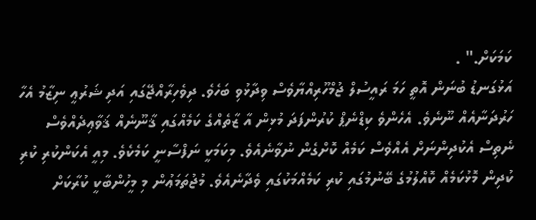ކަމަކަށް." .
އަޅުގަނޑު ބުނަން އޮތީ ހަމަ ރައީސުލް ޖުމްހޫރިއްޔާވެސް ވިދާޅުވި ބަހެވެ. ދިވެހިރާއްޖޭގައި އަދި ޝަރުޢީ ނިޒާމު އެހާ ހަރުދަނާއެއް ނޫނެވެ. އެހެންވެ ކިޑްނެޕް ކުރުންފަދަ މުޅިން އާ ޒާތެއްގެ ކަމެއްގައި ޤާނޫނެއް ޤަވާޢިދެއްވެސް ނެތިސް އެކުދިންނަށް އެއްވެސް ކަމެއް ކޮށްގެން ނުވާނެއެވެ. މިކަމަކީ ނަފްސާނީ ކަމެކެވެ. މިއީ އެކަންކުރި ކުރި ކުދިން މޮޅުކަމެއް ކޮއްލުމުގެ ބޭނުމުގައި ކުރި ކަމެއްމަކުގައި ވެދާނެއެވެ. މުޖުތަމަޢުން މި މީހުންބާކީ ކުރާކަށް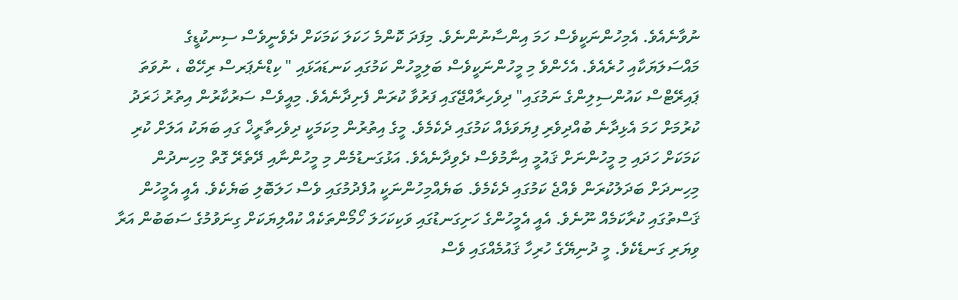ނުވާނެއެވެ. އެމިހުންނަކީވެސް ހަމަ އިންސާނުންނެވެ. މިފަދަ ކޮންމެ ހަކަލަ ކަމަކަށް ދެވެނީވެސް ސިނކުޑީގެ މައްސަލަޔަކާއި ހުރެއެވެ. އެހެންވެ މި މީހުންނަކީވެސް ބަލިމީހުން ކަމުގައި ކަނޑައަޅައި " ކިޑްނެޕަރސް ރިހޭބް ، ނުވަތަ ޕައިރޭޓްސް ކައުންސިލިންގެ ނަމުގައި" ދިވެހިރާއްޖޭގައި ފަރުވާ ކުރަން ފެށިދާނެއެވެ. މިއީވެސް ސަރުކާރުން އިތުރު ޚަރަދު ކުރުމަށް ހަމަ އެޅިދާނެ ބުއްދިވެރި ފިޔަވަޅެއް ކަމުގައި ދެކެމެވެ. މީގެ އިތުރުން މިކަމަކީ ދިވެހިތާރީޚް ގައި ބަޔަކު އަލަށް ކުރި ކަމަކަށް ހަދައި މި މީހުންނަށް ޤައުމީ އިނާމުވެސް ދެވިދާނެއެވެ. އަޅުގަނޑުމެން މި މީހުންނާއި ދޭތެރޭ ގޮތް މިހިނދުން މިހިނދަށް ބަދަލުކުރަން ވެއްޖެ ކަމުގައި ދެކެމެވެ. ބަޔެއްމިހުންނަކީ އުފެދުމުގައި ވެސް ހަލަބޮލި ބަޔެކެވެ. އެއީ އެމީހުން ޤަސްތުގައި ކުރާކަމެއް ނޫނެވެ. އެއީ އެމީހުންގެ ހަށިގަނޑުގައި ވަކިކަހަލަ ހޯމޯންތަކެއް ކުއްލިޔަކަށް ގިނަވުމުގެ ސަބަބުން އަރާ ވިޔަރި ގަނޑެކެވެ. މީ ދުނިޔޭގެ ހުރިހާ ޤައުމެއްގައި ވެސް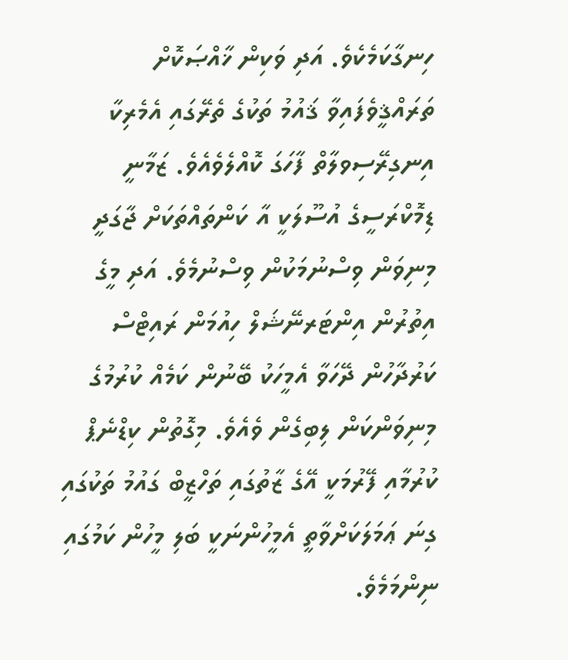ހިނގާކަމެކެވެ. އަދި ވަކިން ޚާއްޞަކޮށް ތަރައްޤީވެފައިވާ ޤައުމު ތަކުގެ ތެރޭގައި އެމެރިކާ އިނގިރޭސިވލާތް ފާހަގަ ކޮއްލެވެއެވެ. ޒަމާނީ ޑިމޮކްރަސީގެ އުސޫލަކީ އާ ކަންތައްތަކަށް ޖާގަދީ މިނިވަން ވިސްނުމަކުން ވިސްނުމެވެ. އަދި މީގެ އިތުރުން އިންޓަރނޭޝަލް ހިއުމަން ރައިޓްސް ކަރުދާހުން ދޭހަވާ އެމީހަކު ބޭނުން ކަމެއް ކުރުމުގެ މިނިވަންކަން ލިބިގެން ވެއެވެ. މިގޮތުން ކިޑްނެޕް ކުރުމާއި ފޭރުމަކީ އޭގެ ޒާތުގައި ތަހްޒީބް ގައުމު ތަކުގައި ގިނަ ޢަމަލަކަށްވާތީ އެމީހުންނަކީ ބަލި މީހުން ކަމުގައި ނިންމަމެވެ.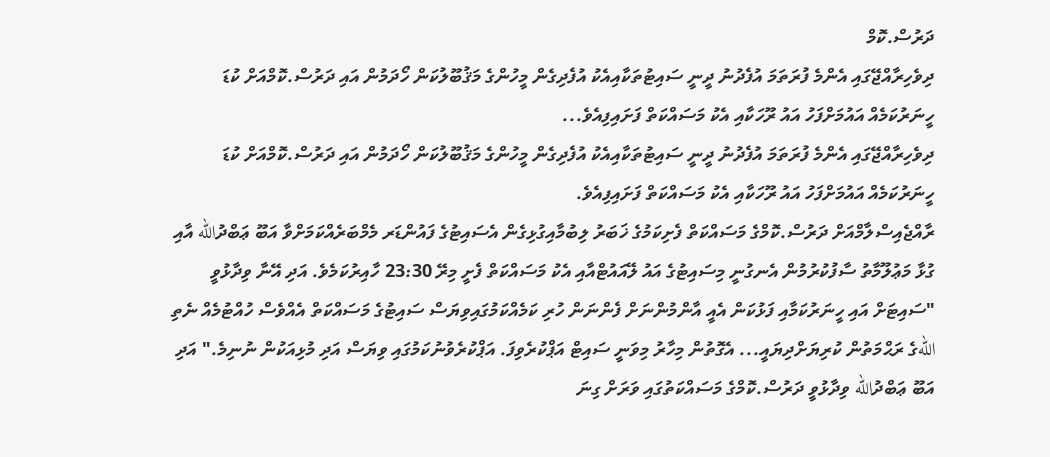ދަރުސް.ކޮމް
ދިވެހިރާއްޖޭގައި އެންމެ ފުރަތަމަ އުފެދުނު ދީނީ ސައިޓުތަކާއިއެކު އުފެދިގެން މީހުންގެ މަޤުބޫލުކަން ހޯދަމުން އައި ދަރުސް.ކޮމްއަށް ކުޑަ ހީނަރުކަމެއް އައުމަށްފަހު އައު ރޫހަކާއި އެކު މަސައްކަތް ފަށައިފިއެވެ...
ދިވެހިރާއްޖޭގައި އެންމެ ފުރަތަމަ އުފެދުނު ދީނީ ސައިޓުތަކާއިއެކު އުފެދިގެން މީހުންގެ މަޤުބޫލުކަން ހޯދަމުން އައި ދަރުސް.ކޮމްއަށް ކުޑަ ހީނަރުކަމެއް އައުމަށްފަހު އައު ރޫހަކާއި އެކު މަސައްކަތް ފަށައިފިއެވެ.
ރާއްޖެއިސްލާމްއަށް ދަރުސް.ކޮމްގެ މަސައްކަތް ފެށިކަމުގެ ޚަބަރު ލިބުމާއިގުޅިގެން އެސައިޓުގެ ފައުންޑަރ މެމްބަރެއްކަމަށްވާ އަބޫ ޢަބްދުالله އާއި ގުޅާ މަޢުލޫމާތު ސާފުކުރުމުން އެނގުނީ މިސައިޓުގެ އައު ލޭއައުޓްއާއި އެކު މަސައްކަތް ފެށީ މިރޭ 23:30 ހާއިރުކަމެވެ. އަދި އޭނާ ވިދާޅުވީ "ސައިޓަށް އައި ހީނަރުކަމާއި ފަޅުކަން އެއީ އާންމުންނަށް ފެންނަން ހުރި ކަމެއްކަމުގައިވިޔަސް ސައިޓުގެ މަސައްކަތް އެއްވެސް ހުއްޓުމެއް ނެތި اللهގެ ރަޙްމަތުން ކުރިޔަށްދިޔައީ... އެގޮތުން މިހާރު މިވަނީ ސައިޓް އަޕްކުރެވިފަ. އަޕްކުރެވުނުކަމުގައި ވިޔަސް އަދި މުޅިއަކުން ނުނިމެ." އަދި އަބޫ ޢަބްދުالله ވިދާޅުވީ ދަރުސް.ކޮމްގެ މަސައްކަތުގައި ވަރަށް ގިނަ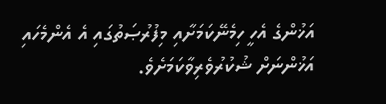އަޚުންގެ އެހީ ހިމެނޭކަމަށާއި މިފުރުޞަތުގައި އެ އެންމެހައި އަޚުންނަށް ޝުކުރުވެރިވާކަމަށެވެ.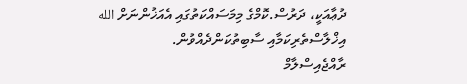ދުޢާއަކީ، ދަރުސް.ކޮމްގެ މިމަސައްކަތުގައި އެއަޚުންނަށް الله އިޚްލާސްތެރިކަމާއި ސާބިތުކަންދެއްވުން.
ރާއްޖެއިސްލާމް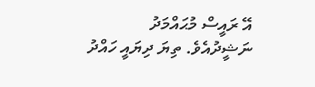އޭ ރައީސް މުޙައްމަދު ނަޝީދުއެވެ. ތިޔަ ދިޔައީ ހައްދު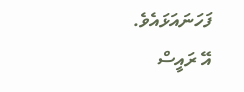ފަހަނައަޅައެވެ.
އޭ ރައީސް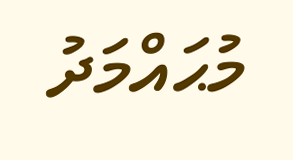މުޙައްމަދު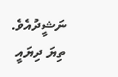ނަޝީދުއެވެ. ތިޔަ ދިޔައީ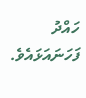ހައްދު ފަހަނައަޅައެވެ.